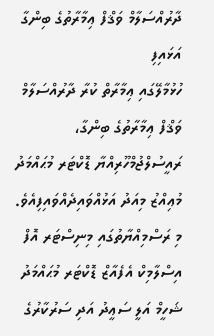ދާރުއްސަލާމް ވަޤްފް ޢިމާރާތުގެ ބިންގާ އަޅައިފި
ހުޅުމާލޭގައި ޢިމާރާތް ކުރާ ދާރުއްސަލާމް ވަޤްފް ޢިމާރާތުގެ ބިންގާ، ރައީސުލްޖުމްހޫރިއްޔާ ޑޮކްޓަރ މުޙައްމަދު މުޢިއްޒު މިއަދު އަޅުއްވައިދެއްވައިފިއެވެ.
މި ރަސްމިއްޔާތުގައި މިނިސްޓަރ އޮފް އިސްލާމިކް އެފެއާޒް ޑޮކްޓަރ މުޙައްމަދު ޝަހީމް އަލީ ސަޢީދު އަދި ސަރުކާރުގެ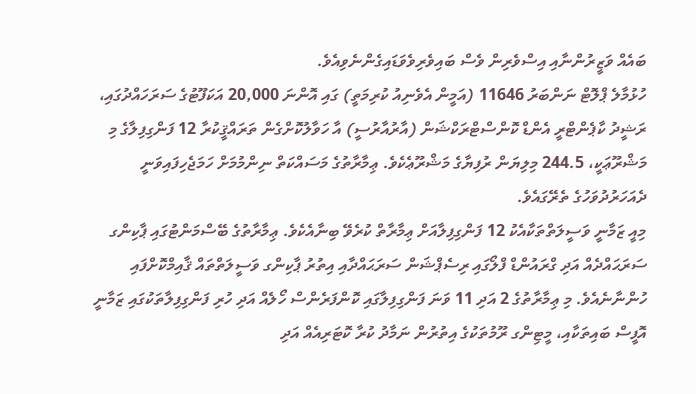ބައެއް ވަޒީރުންނާއި އިސްވެރިން ވެސް ބައިވެރިވެވަޑައިގެންނެވިއެވެ.
ހުޅުމާލެ ޕްލޮޓް ނަންބަރު 11646 (އަމީން އެވެނިއު ކުރިމަތީ) ގައި އޮންނަ 20,000 އަކަފޫޓުގެ ސަރަހައްދުގައި، ރަޝީދު ކާޕެންޓްރީ އެންޑް ކޮންސްޓްރަކްޝަން (އާރުއާރުސީ) އާ ހަވާލުކޮށްގެން ތަރައްޤީކުރާ 12 ފަންގިފިލާގެ މި މަޝްރޫޢަކީ، 244.5 މިލިޔަން ރުފިޔާގެ މަޝްރޫޢެކެވެ. ޢިމާރާތުގެ މަސައްކަތް ނިންމުމަށް ހަމަޖެހިފައިވަނީ ދެއަހަރުދުވަހުގެ ތެރޭގައެވެ.
މިއީ ޒަމާނީ ވަސީލަތްތަކާއެކު 12 ފަންގިފިލާއަށް ޢިމާރާތް ކުރެވޭ ބިނާއެކެވެ. ޢިމާރާތުގެ ބޭސްމަންޓުގައި ޕާކިންގ ސަރަޙައްދެއް އަދި ގްރައުންޑް ފްލޯގައި ރިސެޕްޝަން ސަރަޙައްދާއި އިތުރު ޕާކިންގ ވަސީލަތްތައް ޤާއިމްކޮށްފައި ހުންނާނެއެވެ. މި ޢިމާރާތުގެ 2 އަދި 11 ވަނަ ފަންގިފިލާގައި ކޮންފަރެންސް ހޯލެއް އަދި ހުރި ފަންގިފިލާތަކުގައި ޒަމާނީ އޮފީސް ބައިތަކާއި، މީޓިންގ ރޫމުތަކުގެ އިތުރުން ނަމާދު ކުރާ ކޮޓަރިއެއް އަދި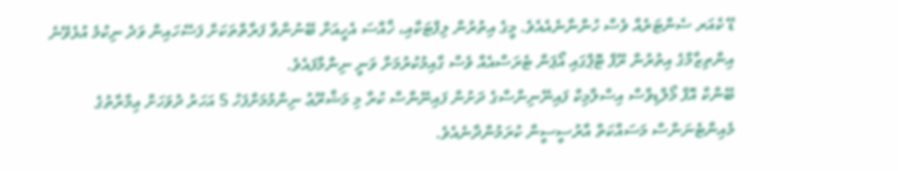ޑޭ ކެއަރ ސެންޓަރެއް ވެސް ހުންނާނެއެއެވެ. މީގެ އިތުރުން ލިފްޓަކާއި، ޚާއްސަ އެހީއަށް ބޭނުންވާ ފަރާތްތަކަށް ފަސޭހައިން ވަދެ ނިކުމެ އުޅެވޭނެ އިންތިޒާމްގެ އިތުރުން ރޫފް ޓޮޕްގައި އޯޕަން ޓެރަސްއެއް ވެސް ގާއިމުކުރުމަށް ވަނީ ނިންމާފައެވެ.
ބޭންކް އޮފް މޯލްޑިވްސް އިސްލާމިކް ފައިނޭނިންސްގެ ދަށުން ފައިނޭންސް ކުރާ މި މަޝްރޫޢު ނިންމުމަށްފަހު 5 އަހަރު ދުވަހަށް ޢިމާރާތުގެ މެއިންޓެނަންސް މަސައްކަތް އާރުސީސީން ކުރަމުންދާނެއެވެ.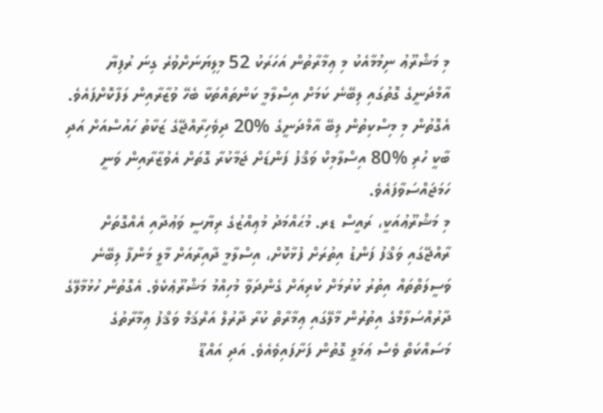މި މަޝްރޫޢު ނިމުމާއެކު މި ޢިމާރާތުން އަހަރަކު 52 މިލިޔަނަށްވުރެ ގިނަ ރުފިޔާ އާމްދަނީގެ ގޮތުގައި ލިބޭނެ ކަމަށް އިސްލާމީ ކަންތައްތަކާ ބެހޭ ވުޒާރާއިން ލަފާކޮށްފައެވެ. އެގޮތުން މި މިސްކިތުން ލިބޭ އާމްދަނީގެ %20 ދިވެހިރާއްޖޭގެ ޒަކާތު ހައުސްއަށް އަދި ބާކީ ހުރި %80 އިސްލާމިކް ވަޤްފު ފަންޑަށް ޖަމާކުރާ ގޮތަށް އެވުޒާރާއިން ވަނީ ހަމަޖައްސަވާފައެވެ.
މި މަޝްރޫޢުއަކީ، ރައީސް ޑރ. މުޙައްމަދު މުޢިއްޒުގެ ރިޔާސީ ވަޢުދާއި އެއްގޮތަށް ރާއްޖޭގައި ވަޤްފު ފަންޑު އިތުރަށް ފުޅާކޮށް، އިސްލާމީ ދާއިރާއަށް މާލީ މަންފާ ލިބޭނެ ވަސީލަތްތައް އިތުރު ކުރުމަށް ކުރިއަށް ގެންދަވާ މުހިއްމު މަޝްރޫޢެކެވެ. އެގޮތުން ހުޅުމާލޭގެ ދާރުއްސަލާމްގެ އިތުރުން މާލޭގައި ޢިމާރާތް ކުރާ ދާރުލް އަރްޤަމް ވަޤްފު ޢިމާރާތުގެ މަސައްކަތް ވެސް ޢަމަލީ ގޮތުން ފަށާފައިވެއެވެ. އަދި އައްޑޫ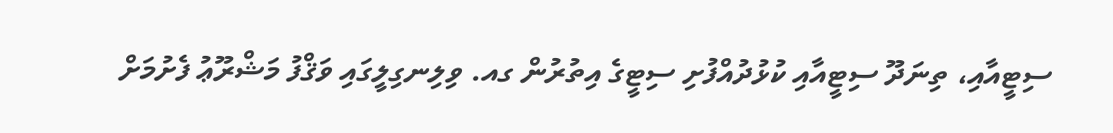ސިޓީއާއި، ތިނަދޫ ސިޓީއާއި ކުޅުދުއްފުށި ސިޓީގެ އިތުރުން ގއ. ވިލިނގިލީގައި ވަޤްފު މަޝްރޫޢު ފެށުމަށް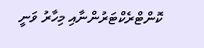ކޮންޓްރެކްޓަރުންނާއި މިހާރު ވަނީ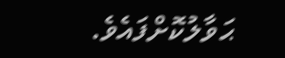ޙަވާލުކޮށްފައެވެ.